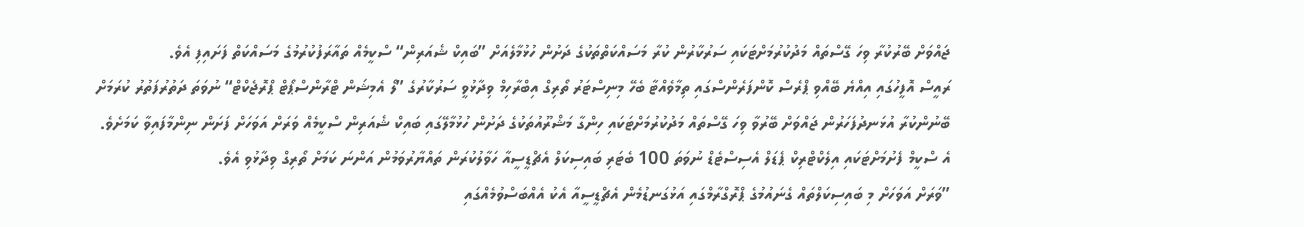ޖައްވަށް ބޭރުކުރާ ވިހަ ގޭސްތައް މަދުކުރުމަށްޓަކައި ސަރުކާރުން ކުރާ މަސައްކަތްތަކުގެ ދަށުން ހުޅުމާލެއަށް ”ބައިކް ޝެއަރިން“ ސްކީމެއް ތައާރަފުކުރުމުގެ މަސައްކަތް ފަށައިފި އެވެ.
ރައީސް އޮފީހުގައި އިއްޔެ ބޭއްވި ޕްރެސް ކޮންފަރެންސްގައި ތިމާވެއްޓާ ބެހޭ މިނިސްޓަރު ތޯރިގް އިބްރާހިމް ވިދާޅުވީ ސަރުކާރުގެ ”ލޯ އެމިޝަން ޓްރާންސްޕޯޓް ޕްރޮޖެކްޓް“ ނުވަތަ ދަތުރުފަތުރު ކުރަމަށް ބޭނުންކުރާ އުޅަނދުފަހަރުން ޖައްވަށް ބޭރުވާ ވިހަ ގޭސްތައް މަދުކުރުމަށްޓަކައި ހިންގާ މަޝްރޫއުތަކުގެ ދަށުން ހުޅުމާލޭގައި ބައިކް ޝެއަރިން ސްކީމެއް ވަރަށް އަވަހަށް ފަށަން ނިންމާފައިވާ ކަމަށެވެ.
އެ ސްކީމް ފެށުމަށްޓަކައި އިލެކްޓްރިކް ޕެޑަލް އެސިސްޓެޑް ނުވަތަ 100 ބެޓަރި ބައިސިކަލް އެޗްޑީސީއާ ހަވާލުކުރަން ތައްޔާރުވަމުން އަންނަ ކަމަށް ތޯރިގް ވިދާޅުވި އެވެ.
”ވަރަށް އަވަހަށް މި ބައިސިކަލްތައް ގެނައުމުގެ ޕްރޮގްރާމްގައި އަޅުގަނޑުމެން އެޗްޑީސީއާ އެކު އެއްބަސްވުމެއްގައި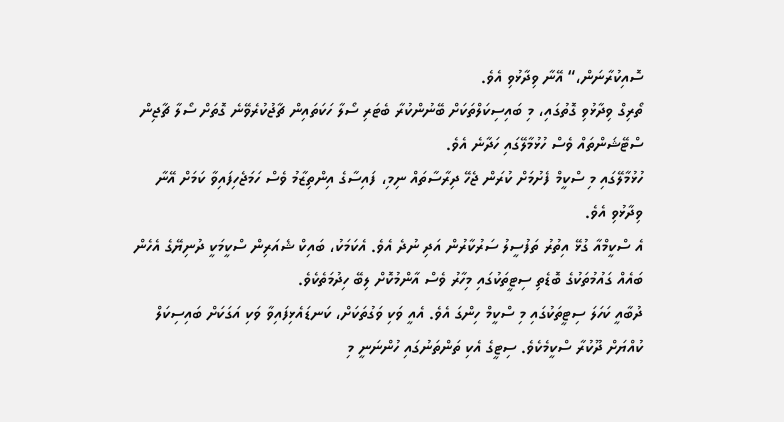ސޮއިކުރާނަން،“ އޭނާ ވިދާޅުވި އެވެ.
ތޯރިގް ވިދާޅުވި ގޮތުގައި، މި ބައިސިކަލްތަކަށް ބޭނުންކުރާ ބެޓަރި ސޯލާ ހަކަތައިން ޗާޖުކުރެވޭނެ ގޮތަށް ސޯލާ ޗާޖިން ސްޓޭޝަންތައް ވެސް ހުޅުމާލޭގައި ހަދާނެ އެވެ.
ހުޅުމާލޭގައި މި ސްކީމް ފެށުމަށް ކުރަން ޖެހޭ ދިރާސާތައް ނިމި، ފައިސާގެ އިންތިޒާމު ވެސް ހަމަޖެހިފައިވާ ކަމަށް އޭނާ ވިދާޅުވި އެވެ.
އެ ސްކީމްއާ ގުޅޭ އިތުރު ތަފުސީލު ސަރުކާރުން އަދި ނުދެ އެވެ. އެކަމަކު، ބައިކް ޝެއަރިން ސްކީމަކީ ދުނިޔޭގެ އެހެން ބައެއް ގައުމުތަކުގެ ބޮޑެތި ސިޓީތަކުގައި މިހާރު ވެސް އާންމުކޮށް ލިބޭ ހިދުމަތެކެވެ.
ދުބާއީ ކަހަލަ ސިޓީތަކުގައި މި ސްކީމް ހިންގަ އެވެ. އެއީ ވަކި ވަގުތަކަށް، ކަނޑައެޅިފައިވާ ވަކި އަގަކަށް ބައިސިކަލް ކުއްޔަށް ދޫކުރާ ސްކީމެކެވެ. ސިޓީގެ އެކި ތަންތަނުގައި ހުންނަނީ މި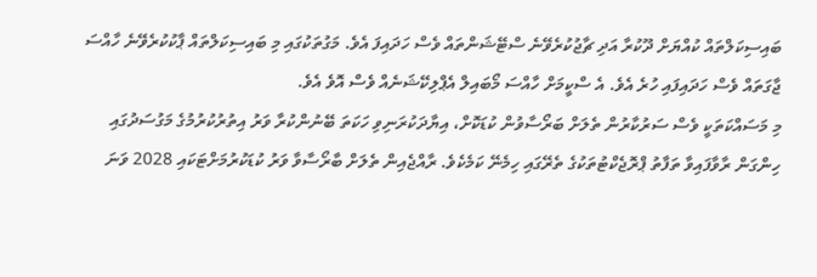ބައިސިކަލްތައް ކުއްޔަށް ދޫކުރާ އަދި ޗާޖުކުރެވޭނެ ސްޓޭޝަންތައް ވެސް ހަދައިފަ އެވެ. މަގުތަކުގައި މި ބައިސިކަލްތައް ޕާކުކުރެވޭނެ ހާއްސަ ޖާގަތައް ވެސް ހަދައިފައި ހުރެ އެވެ. އެ ސްކީމަށް ހާއްސަ މޯބައިލް އެޕްލިކޭޝަނެއް ވެސް އޮވެ އެވެ.
މި މަސައްކަތަކީ ވެސް ސަރުކާރުން ތެލަށް ބަރޯސާވުން ކުޑަކޮށް، އިޔާދަކުރަނިވި ހަކަތަ ބޭނުންކުރާ ވަރު އިތުރުކުރުމުގެ މަގުސަދުގައި ހިންގަން ރާވާފައިވާ ތަފާތު ޕްރޮޖެކްޓުތަކުގެ ތެރޭގައި ހިމެނޭ ކަމެކެވެ. ރާއްޖެއިން ތެލަށް ބާރޯސާވާ ވަރު ކުޑަކުރުމަށްޓަކައި 2028 ވަނަ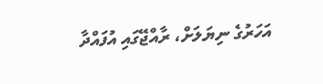އަހަރުގެ ނިޔަލަށް، ރާއްޖޭގައި އުފައްދާ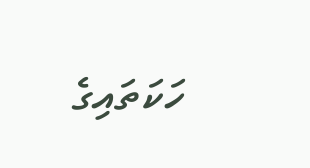ހަކަތައިގެ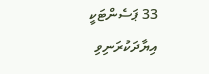33 ޕަސެންޓަކީ އިޔާދަކުރަނިވި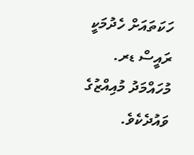ހަކަތައަށް ހެދުމަކީ ރައީސް ޑރ. މުހައްމަދު މުއިއްޒުގެ ވައުދެކެވެ.